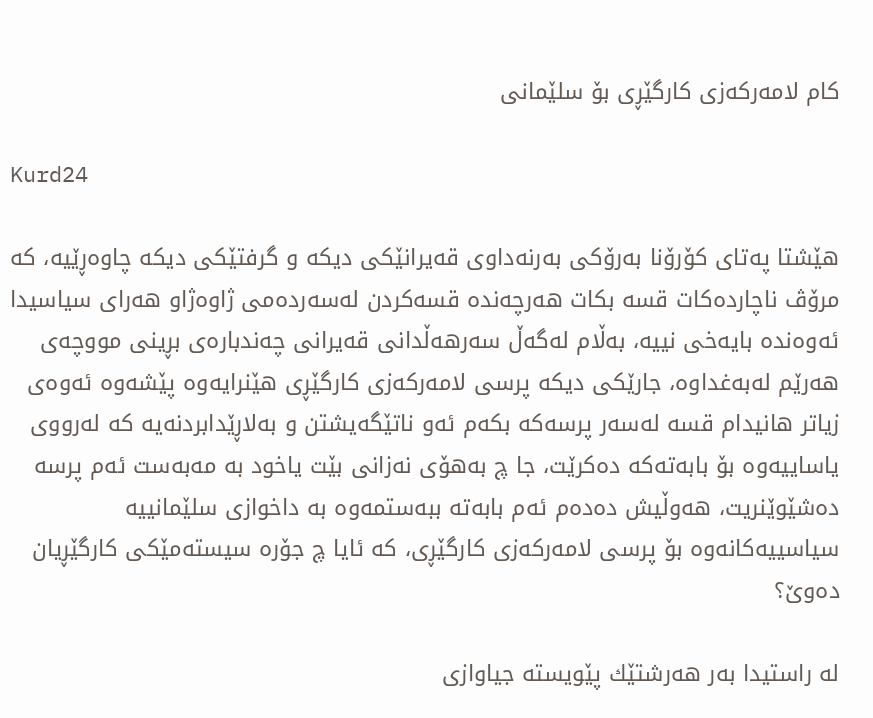كام لامه‌ركه‌زی كارگێڕی بۆ سلێمانی

Kurd24

هێشتا په‌تای كۆرۆنا به‌رۆكی به‌رنه‌داوی قه‌یرانێكی دیكە و گرفتێكی دیكە چاوه‌ڕێیه‌، كه‌ مرۆڤ ناچارده‌كات قسه‌ بكات هه‌رچه‌نده‌ قسه‌كردن له‌سه‌رده‌می ژاوه‌ژاو هه‌رای سیاسیدا ئه‌وه‌نده‌ بایه‌خی نییه‌، به‌ڵام له‌گه‌ڵ سه‌رهه‌ڵدانی قه‌یرانی چه‌ندباره‌ی بڕینی مووچه‌ی هه‌رێم له‌به‌غداوه‌، جارێكی دیكە پرسی لامه‌ركه‌زی كارگێڕی هێنرایه‌وه‌ پێشه‌وه‌ ئه‌وه‌ی زیاتر هانیدام قسه‌ له‌سه‌ر پرسه‌كه‌ بكه‌م ئه‌و ناتێگه‌یشتن و به‌لاڕێدابردنه‌یه‌ كه‌ له‌رووی یاساییه‌وه‌ بۆ بابه‌ته‌كه‌ ده‌كرێت، جا چ به‌هۆی نه‌زانی بێت یاخود به‌ مه‌به‌ست ئه‌م پرسه‌ ده‌شێوێنریت، هه‌وڵیش ده‌ده‌م ئه‌م بابه‌ته‌ ببه‌ستمه‌وه‌ به‌ داخوازی سلێمانییه‌ سیاسییه‌كانه‌وه‌ بۆ پرسی لامه‌ركه‌زی كارگێڕی، كه‌ ئایا چ جۆره‌ سیسته‌مێكی كارگێڕیان ده‌وێ؟

له‌ راستیدا به‌ر هه‌رشتێك پێویسته‌ جیاوازی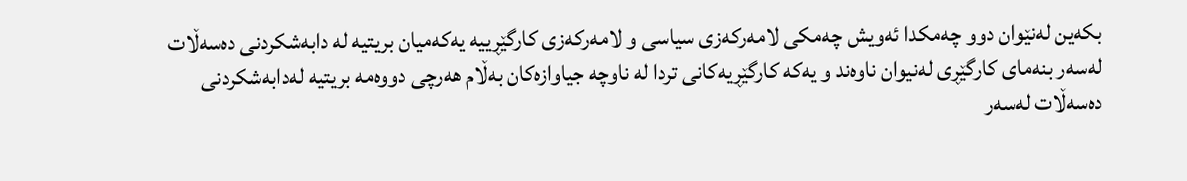بكه‌ین له‌نێوان دوو چه‌مكدا ئه‌ویش چه‌مكی لامه‌ركه‌زی سیاسی و لامه‌ركه‌زی كارگێڕییه‌ یه‌كه‌میان بریتیه‌ له‌ دابه‌شكردنی دەسەڵات له‌سه‌ر بنه‌مای كارگێڕی له‌نیوان ناوه‌ند و یه‌كه‌ كارگێڕیه‌كانی تردا له‌ ناوچه‌ جیاوازه‌كان بەڵام هه‌رچی دووه‌مه‌ بریتیه‌ له‌دابه‌شكردنی دەسەڵات له‌سه‌ر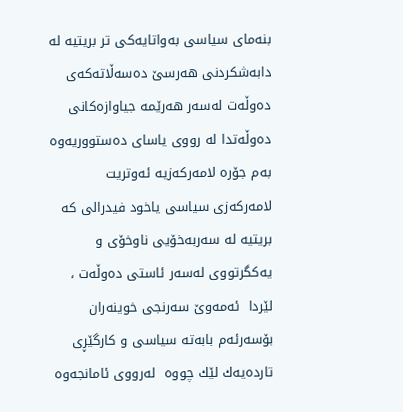بنه‌مای سیاسی به‌واتایه‌كی تر بریتیه‌ له‌ دابه‌شكردنی هه‌رسێ دەسەڵاته‌كه‌ی دەوڵەت له‌سه‌ر هه‌رێمه‌ جیاوازه‌كانی دەوڵەتدا له‌ رووی یاسای دەستووریه‌وه‌ به‌م جۆره‌ لامه‌ركه‌زیه‌ ئه‌وتریت لامه‌ركه‌زی سیاسی یاخود فیدرالی كه‌ بریتیه‌ له‌ سه‌ربه‌خۆیی ناوخۆی و یه‌كگرتووی له‌سه‌ر ئاستی دەوڵەت ، لێردا  ئه‌مه‌وێ سه‌رنجی خوینه‌ران بۆسه‌رئه‌م بابه‌ته‌ سیاسی و كارگێڕی تارده‌یه‌ك لێك چووه‌  له‌رووی ئامانجه‌وه‌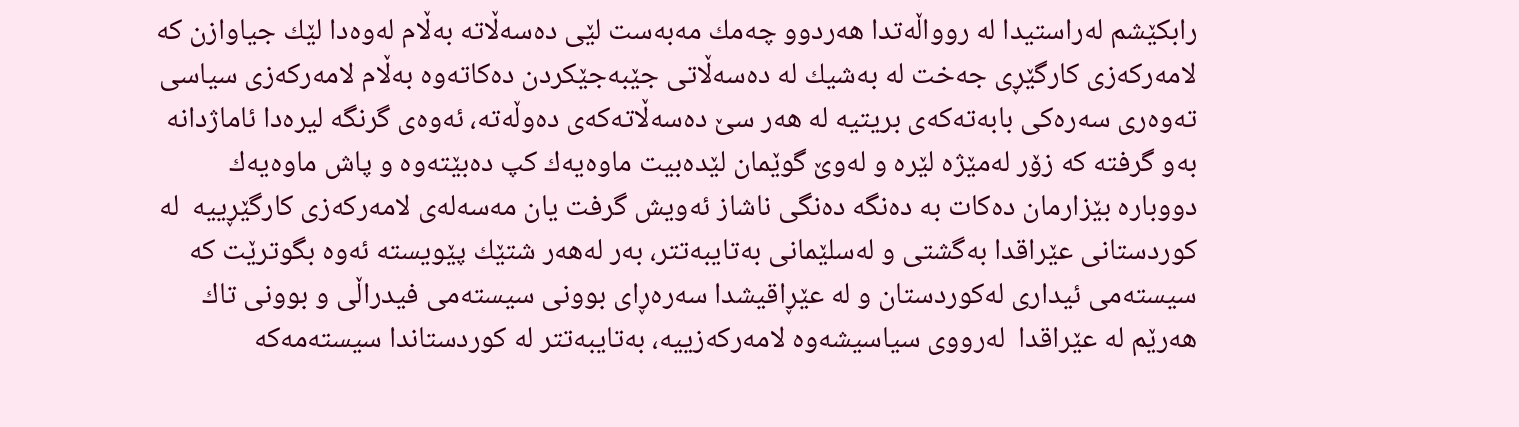رابكێشم له‌راستیدا له‌ روواڵه‌تدا هه‌ردوو چه‌مك مه‌به‌ست لێی دەسەڵاته‌ بەڵام له‌وه‌دا لێك جیاوازن كه‌ لامه‌ركه‌زی كارگێڕی جه‌خت له‌ به‌شیك له‌ دەسەڵاتی جێبه‌جێكردن ده‌كاته‌وه‌ بەڵام لامه‌ركه‌زی سیاسی ته‌وه‌ری سه‌ره‌كی بابه‌ته‌كه‌ی بریتیه‌ له‌ هه‌ر سێ دەسەڵاته‌كه‌ی دەوڵەته‌، ئه‌وه‌ی گرنگه‌ لیره‌دا ئاماژدانه‌ به‌و گرفته‌ كه‌ زۆر له‌مێژه‌ لێره‌ و له‌وێ گوێمان لێده‌بیت ماوه‌یه‌ك كپ دەبێته‌وه‌ و پاش ماوه‌یه‌ك دووباره‌ بێزارمان دەكات به‌ ده‌نگه‌ ده‌نگی ناشاز ئه‌ویش گرفت یان مه‌سه‌له‌ی لامه‌ركه‌زی كارگێڕییه‌  له‌ كوردستانی عێراقدا به‌گشتی و له‌سلێمانی به‌تایبه‌تتر، به‌ر له‌هه‌ر شتێك پێویسته‌ ئه‌وه‌ بگوترێت كه‌ سیسته‌می ئیداری له‌كوردستان و له‌ عێڕاقیشدا سه‌ره‌ڕای بوونی سیسته‌می فیدراڵی و بوونی تاك هه‌رێم له‌ عێراقدا  له‌رووی سیاسیشه‌وه‌ لامه‌ركه‌زییه‌، به‌تایبه‌تتر له‌ كوردستاندا سیسته‌مه‌كه‌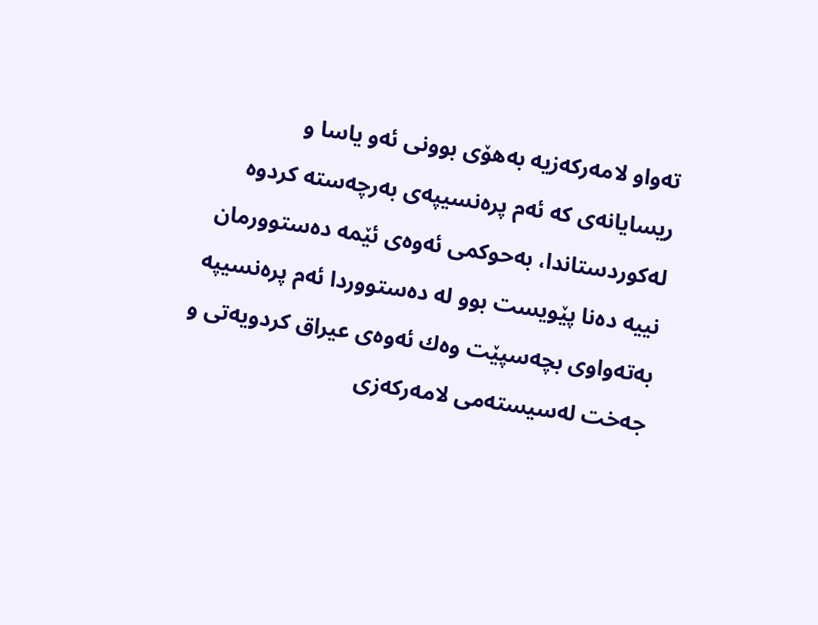ته‌واو لامه‌ركه‌زیه‌ به‌هۆی بوونی ئه‌و یاسا و ریسایانه‌ی كه‌ ئه‌م پره‌نسیپه‌ی به‌رچه‌سته‌ كردوه‌ له‌كوردستاندا، به‌حوكمی ئه‌وه‌ی ئێمه‌ دەستوورمان نییه‌ ده‌نا پێویست بوو له‌ ده‌ستووردا ئه‌م پره‌نسیپه‌ به‌ته‌واوی بچه‌سپێت وه‌ك ئه‌وه‌ی عیراق كردویه‌تی و جه‌خت له‌سیسته‌می لامه‌ركه‌زی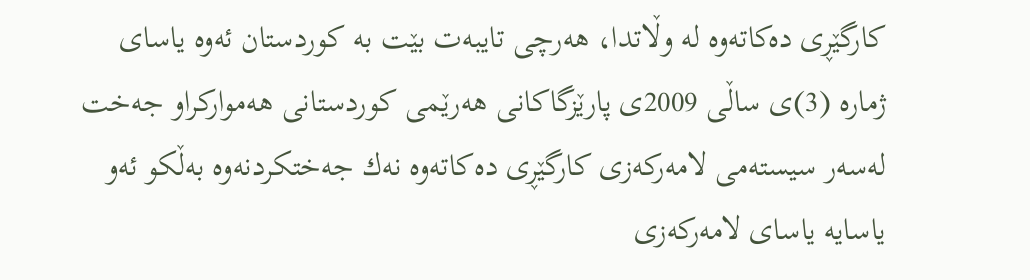كارگێڕی دەكاته‌وه‌ له‌ وڵاتدا، هه‌رچی تایبه‌ت بێت به‌ كوردستان ئه‌وه‌ یاسای ژماره‌ (3)ی ساڵی 2009ی پارێزگاكانی هه‌رێمی كوردستانی هه‌مواركراو جه‌خت له‌سه‌ر سیسته‌می لامه‌ركه‌زی كارگێڕی ده‌كاته‌وه‌ نه‌ك جه‌ختكردنه‌وه‌ بەڵكو ئه‌و یاسایه‌ یاسای لامه‌ركه‌زی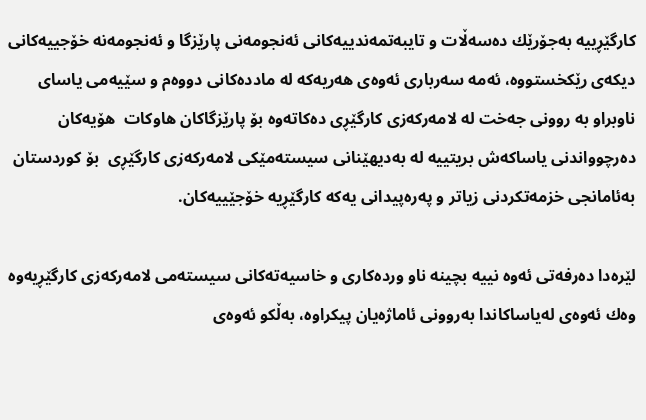كارگێڕییه‌ به‌جۆرێك دەسەڵات و تایبه‌تمه‌ندییه‌كانی ئه‌نجومه‌نی پارێزگا و ئه‌نجومه‌نه‌ خۆجییه‌كانی دیكەی رێكخستووه‌، ئه‌مه‌ سه‌رباری ئه‌وه‌ی هه‌ریه‌كه‌ له‌ مادده‌كانی دووه‌م و سێیه‌می یاسای ناوبراو به‌ روونی جه‌خت له‌ لامه‌ركه‌زی كارگێڕی دەكاته‌وه‌ بۆ پارێزگاكان هاوكات  هۆیه‌كان ده‌رچوواندنی یاساكه‌ش بریتییه‌ له‌ به‌دیهێنانی سیسته‌مێكی لامه‌ركه‌زی كارگێڕی  بۆ كوردستان به‌ئامانجی خزمه‌تكردنی زیاتر و په‌ره‌پیدانی یه‌كه‌ كارگێڕیه‌ خۆجێییه‌كان.

لێره‌دا ده‌رفه‌تی ئه‌وه‌ نییه‌ بچینه‌ ناو ورده‌كاری و خاسیه‌ته‌كانی سیسته‌می لامه‌ركه‌زی كارگێڕیه‌وه‌ وه‌ك ئه‌وه‌ی له‌یاساكاندا به‌روونی ئاماژه‌یان پیكراوه‌، به‌ڵكو ئه‌وه‌ی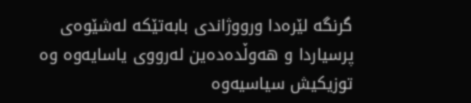گرنگه‌ لێره‌دا ورووژاندی بابه‌تێكه‌ له‌شێوه‌ی پرسیاردا و‌ هەوڵده‌ده‌ین له‌رووی یاسایه‌وه‌ وه‌ توزیكیش سیاسیه‌وه‌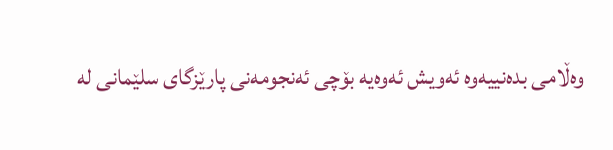وه‌ڵامی بده‌نییه‌وه‌ ئه‌ویش ئه‌وه‌یه‌ بۆچی ئه‌نجومه‌نی پارێزگای سلێمانی له‌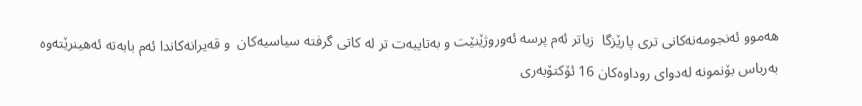هه‌موو ئه‌نجومه‌نه‌كانی تری پارێزگا  زیاتر ئه‌م پرسه‌ ئه‌وروژێنێت و به‌تایبه‌ت تر له‌ كاتی گرفته‌ سیاسیه‌كان  و قه‌یرانه‌كاندا ئه‌م بابه‌ته‌ ئه‌هینرێته‌وه‌ به‌رباس بۆنمونه‌ له‌دوای روداوه‌كان 16 ئۆكتۆبه‌ری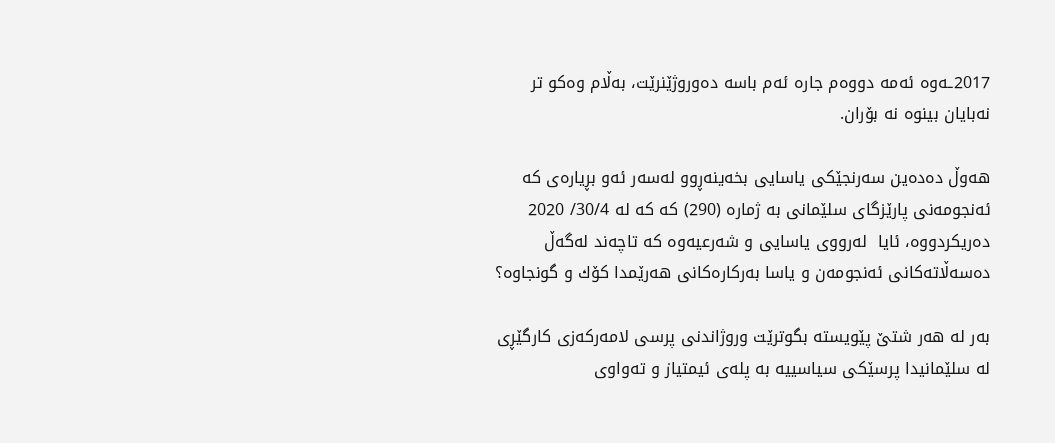2017ـەوه‌ ئه‌مه‌ دووه‌م جاره‌ ئه‌م باسه‌ ده‌وروژێنرێت، بەڵام وه‌كو تر نه‌بایان بینوه‌ نه‌ بۆران.

هه‌وڵ ده‌ده‌ین سه‌رنجێكی یاسایی بخه‌ینه‌ڕوو له‌سه‌ر ئه‌و بڕیاره‌ی كه‌ ئه‌نجومه‌نی پارێزگای سلێمانی به‌ ژماره‌ (290) كه‌ كه ‌له ‌30/4/ 2020 ده‌ریكردووه‌،‌ ئایا  له‌رووی یاسایی و شه‌رعیه‌وه‌ كه‌ تاچه‌ند له‌گه‌ڵ دەسەڵاته‌كانی ئه‌نجومه‌ن و یاسا به‌ركاره‌كانی هه‌رێمدا كۆك و گونجاوه‌؟

به‌ر له‌ هه‌ر شتێ پێویسته‌ بگوترێت وروژاندنی پرسی لامه‌ركه‌زی كارگێڕی له‌ سلێمانیدا پرسێكی سیاسییه‌ به‌ پله‌ی ئیمتیاز و‌ ته‌واوی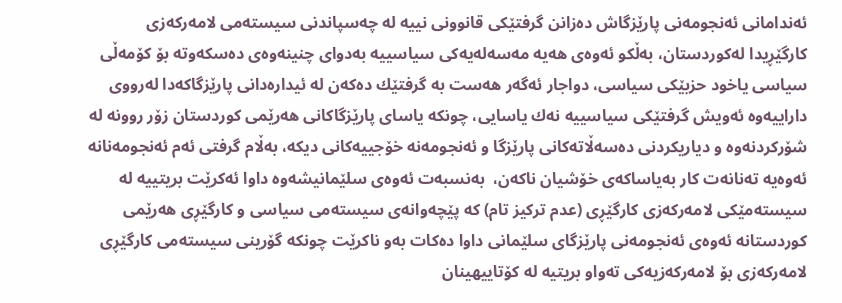ئه‌ندامانی ئه‌نجومه‌نی پارێزگاش ده‌زانن گرفتێكی قانوونی نییه‌ له چه‌سپاندنی سیسته‌می لامه‌ركه‌زی كارگێڕیدا له‌كوردستان، بەڵكو ئه‌وه‌ی هه‌یه‌ مه‌سه‌له‌یه‌كی سیاسییه به‌دوای چنینه‌وه‌ی ده‌سكه‌وته‌ بۆ كۆمه‌ڵی سیاسی یاخود حزبێكی سیاسی، دواجار ئه‌گه‌ر هه‌ست به‌ گرفتێك ده‌كه‌ن له‌ ئیداره‌دانی پارێزگاكه‌دا له‌رووی داراییه‌وه‌ ئه‌ویش گرفتێكی سیاسییه‌ نه‌ك یاسایی، چونكه‌ یاسای پارێزگاكانی هه‌رێمی كوردستان زۆر روونه‌ له‌ شۆركردنه‌وه‌ و دیاریكردنی دەسەڵاته‌كانی پارێزگا و ئه‌نجومه‌نه‌ خۆجییه‌كانی دیكە، بەڵام گرفتی ئه‌م ئه‌نجومه‌نانه‌ ئه‌وه‌یه‌ ته‌نانه‌ت كار به‌یاساكه‌ی خۆشیان ناكه‌ن،  به‌نسبه‌ت ئه‌وه‌ی سلێمانیشه‌وه‌ داوا ئه‌كرێت بریتییه‌ له‌ سیسته‌مێكی لامه‌ركه‌زی كارگێڕی (عدم تركیز تام) كه‌ پێچه‌وانه‌ی سیسته‌می سیاسی و كارگێڕی هه‌رێمی كوردستانه‌ ئه‌وه‌ی ئه‌نجومه‌نی پارێزگای سلێمانی داوا دەكات به‌و ناكرێت چونكه‌ گۆرینی سیسته‌می كارگێڕی لامه‌ركه‌زی بۆ لامه‌ركه‌زیه‌كی ته‌واو بریتیه‌ له‌ كۆتاییهینان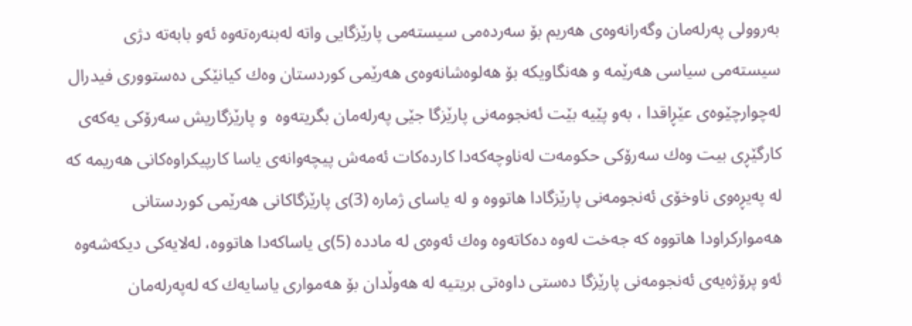به‌روولی په‌رله‌مان وگه‌رانه‌وه‌ی هه‌ریم بۆ سه‌رده‌می سیسته‌می پارێزگایی واته‌ له‌بنه‌ره‌ته‌وه‌ ئه‌و بابه‌ته‌ دژی سیسته‌می سیاسی هه‌رێمه‌ و هه‌نگاویكه‌ بۆ هه‌لوه‌شانه‌وه‌ی هه‌رێمی كوردستان وه‌ك كیانێكی دەستووری فیدرال له‌چوارچێوه‌ی عێڕاقدا ، به‌و پێیه‌ بێت ئه‌نجومه‌نی پارێزگا جێی په‌رله‌مان بگریته‌وه‌  و پارێزگاریش سه‌رۆكی یه‌كه‌ی كارگێڕی بیت وه‌ك سه‌رۆكی حكومه‌ت له‌ناوچه‌كه‌دا كارده‌كات ئه‌مه‌ش پیچه‌وانه‌ی یاسا كارپیكراوه‌كانی هه‌ریمه‌ كه‌ له‌ په‌یڕه‌وی ناوخۆی ئه‌نجومه‌نی پارێزگادا هاتووه ‌و له‌ یاسای ژماره‌ (3)ی پارێزگاكانی هه‌رێمی كوردستانی هه‌مواركراودا هاتووه‌ كه‌ جه‌خت له‌وه ‌ده‌كاته‌وه‌ وه‌ك ئه‌وه‌ی له‌ مادده‌ (5)ی یاساكه‌دا هاتووه‌، له‌لایه‌كی دیكەشەوە ئه‌و پرۆژه‌یه‌ی ئه‌نجومه‌نی پارێزگا ده‌ستی داوه‌تی بریتیه‌ له‌ هەوڵدان بۆ هه‌مواری یاسایه‌ك كه‌ له‌په‌رله‌مان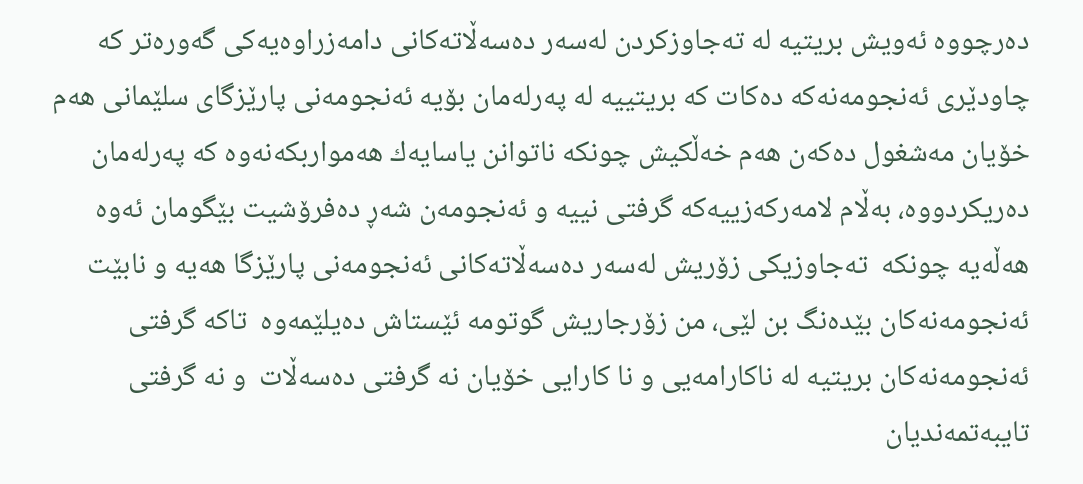ده‌رچووه‌ ئه‌ویش بریتیه‌ له ‌ته‌جاوزكردن له‌سه‌ر دەسەڵاته‌كانی دامه‌زراوه‌یه‌كی گه‌وره‌تر كه‌ چاودێری ئه‌نجومه‌نه‌كه‌ ده‌كات كه‌ بریتییه‌ له‌ په‌رله‌مان بۆیه‌ ئه‌نجومه‌نی پارێزگای سلێمانی هه‌م خۆیان مه‌شغول ده‌كه‌ن هه‌م خه‌ڵكیش چونكه‌ ناتوانن یاسایه‌ك هه‌مواربكه‌نه‌وه‌ كه‌ په‌رله‌مان ده‌ریكردووه‌، بەڵام لامه‌ركه‌زییه‌كه‌ گرفتی نییه‌ و ئه‌نجومه‌ن شه‌ڕ ده‌فرۆشیت بێگومان ئه‌وه‌ هه‌ڵه‌یه‌ چونكه‌  ته‌جاوزیكی زۆریش له‌سه‌ر دەسەڵاته‌كانی ئه‌نجومه‌نی پارێزگا هه‌یه‌ و نابێت ئه‌نجومه‌نه‌كان بێده‌نگ بن لێی، من زۆرجاریش گوتومه‌ ئێستاش ده‌یلێمه‌وه‌  تاكه‌ گرفتی ئه‌نجومه‌نه‌كان بریتیه‌ له‌ ناكارامەیی و نا كارایی خۆیان نه‌ گرفتی دەسەڵات  و نه‌ گرفتی تایبه‌تمه‌ندیان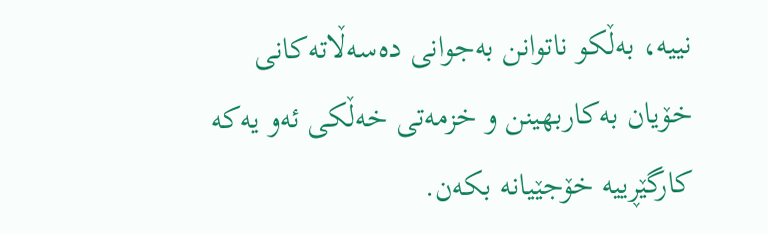نییه‌، بەڵكو ناتوانن به‌جوانی دەسەڵاته‌كانی خۆیان به‌كاربهینن و خزمه‌تی خه‌ڵكی ئه‌و یه‌كه‌ كارگێڕییه‌ خۆجێیانه‌ بكه‌ن.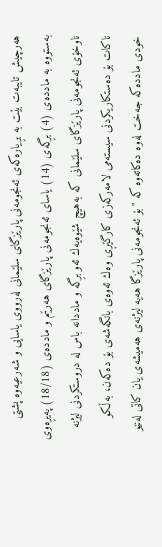هه‌رچیش تایبه‌ت بێت به‌ بڕیاره‌كه‌ی ئه‌نجومه‌نی پارێزگای سلێمانی له‌رووی یاسایی و شه‌رعیه‌وه‌ پشتی به‌ستووه‌ به‌ مادده‌ی (4) بڕگه‌ی (14) یاسای ئه‌نجومه‌نی پارێزگای هه‌رێم و مادده‌ی (18/18) په‌یڕە‌وی ناوخۆی ئه‌نجومه‌نی پارێزگای سلێمانی كه‌ به‌هیچ شێوه‌یه‌ك ئه‌و بڕگه‌ و ماددانه‌ باس له‌ دروستكردنی لیژنه‌ ناكات بۆ ده‌ستكاریكردنی سیسته‌می لامه‌ركه‌زی كارگێڕی وه‌ك ئه‌وه‌ی بانگه‌شه‌ی بۆ ده‌كه‌ن، به‌ڵكو خودی مادده‌كه‌ جه‌خت له‌وه‌ ده‌كاته‌وه‌ كه‌ "بۆ ئه‌نجومه‌نی پارێزگا هه‌یه‌ لیژنه‌ی هه‌میشه‌ی یان كاتی له‌نێو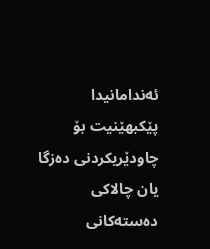ئه‌ندامانیدا پێكبهێنیت بۆ چاودێریكردنی ده‌زگا یان چالاكی ده‌سته‌كانی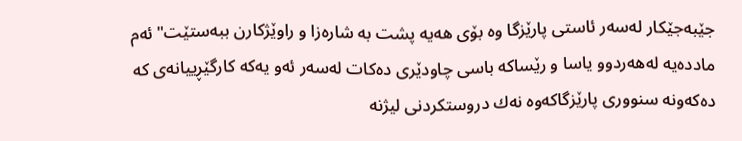جێبه‌جێكار له‌سه‌ر ئاستی پارێزگا وه‌ بۆی هه‌یه‌ پشت به‌ شاره‌زا و راوێژكارن ببه‌ستێت" ئه‌م مادده‌یه‌ له‌هه‌ردوو یاسا و رێساكه‌ باسی چاودێری دەكات له‌سه‌ر ئه‌و یه‌كه‌ كارگێڕییانه‌ی كه‌ ده‌كه‌ونه‌ سنووری پارێزگاكه‌وه‌ نه‌ك دروستكردنی لیژنه‌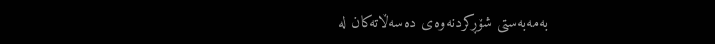به‌مه‌به‌ستی شۆڕكردنه‌وه‌ی دەسەڵاته‌كان له‌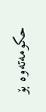حكومه‌ته‌وه‌ بۆ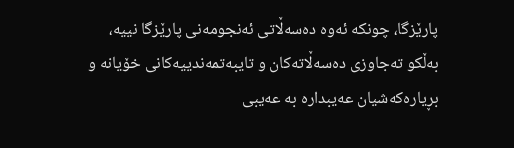پارێزگا، چونكه‌ ئه‌وه‌ دەسەڵاتی ئه‌نجومه‌نی پارێزگا نییه‌، بەڵكو تەجاوزی دەسەڵاته‌كان و تایبه‌تمه‌ندییه‌كانی خۆیانه‌ و‌ بڕیاره‌كه‌شیان عه‌یبداره‌ به‌ عه‌یبی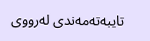تایبه‌ته‌مه‌ندی له‌رووی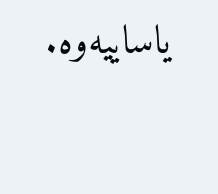یاساییه‌وه‌.